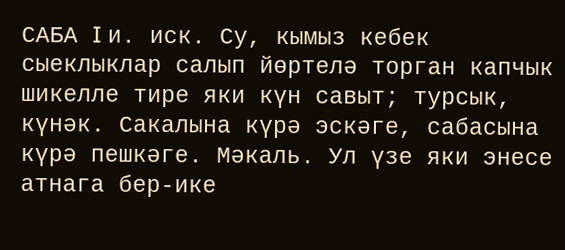САБА I и. иск. Cу, кымыз кебек сыеклыклар салып йөртелә торган капчык шикелле тире яки күн савыт; турсык, күнәк. Сакалына күрә эскәге, сабасына күрә пешкәге. Мәкаль. Ул үзе яки энесе атнага бер-ике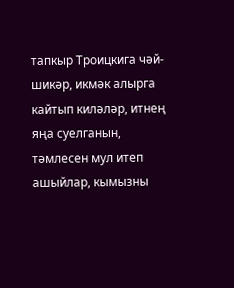тапкыр Троицкига чәй-шикәр, икмәк алырга кайтып киләләр, итнең яңа суелганын, тәмлесен мул итеп ашыйлар, кымызны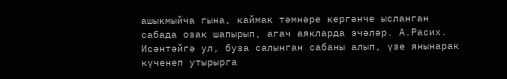ашыкмыйча гына, каймак тәмнәре кергәнче ысланган сабада озак шапырып, агач аякларда эчәләр. А.Расих. Исәнтәйгә ул, буза салынган сабаны алып, үзе янынарак күченеп утырырга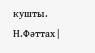кушты. Н.Фәттах |